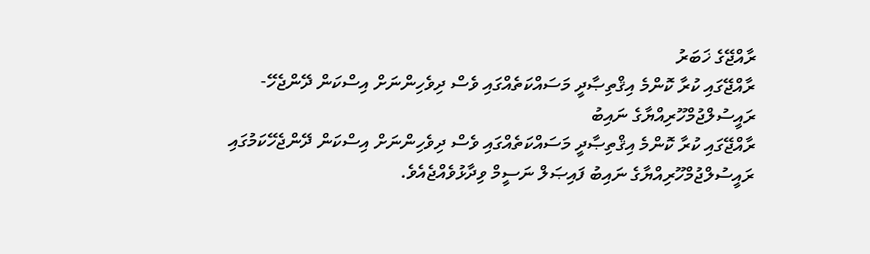ރާއްޖޭގެ ޚަބަރު
ރާއްޖޭގައި ކުރާ ކޮންމެ އިޤްތިޞާދީ މަސައްކަތެއްގައި ވެސް ދިވެހިންނަށް އިސްކަން ދޭންޖެހޭ- ރައީސުލްޖުމްހޫރިއްޔާގެ ނައިބު
ރާއްޖޭގައި ކުރާ ކޮންމެ އިޤްތިޞާދީ މަސައްކަތެއްގައި ވެސް ދިވެހިންނަށް އިސްކަން ދޭންޖެހޭކަމުގައި ރައީސުލްޖުމްހޫރިއްޔާގެ ނައިބު ފައިޞަލް ނަސީމް ވިދާޅުވެއްޖެއެވެ.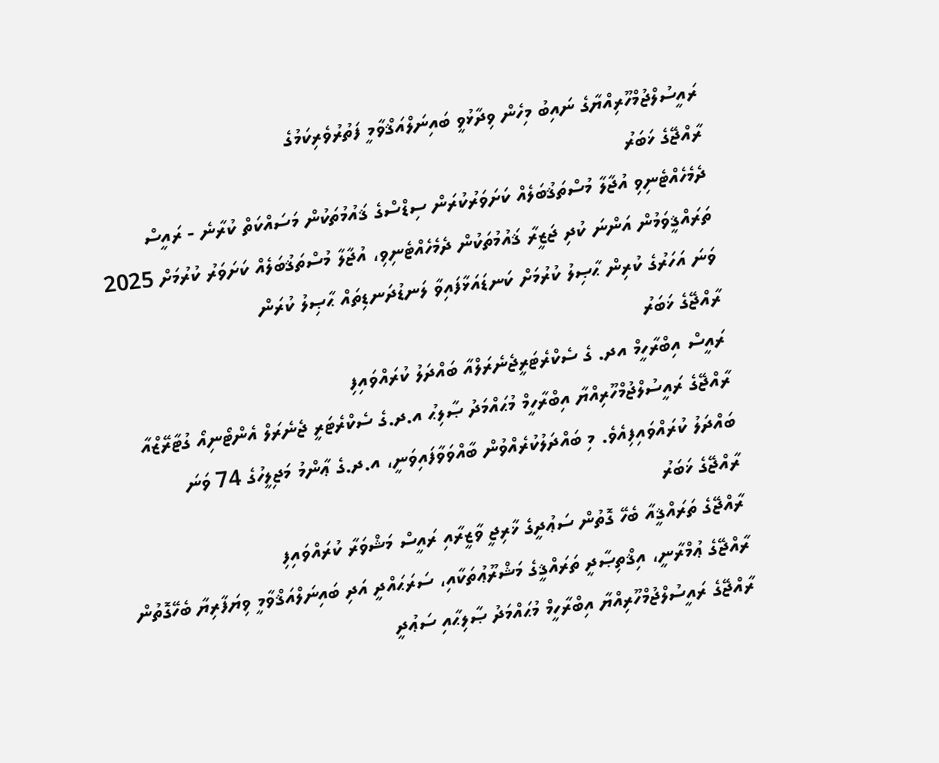ރައީސުލްޖުމްހޫރިއްޔާގެ ނައިބު މިހެން ވިދާޅުވީ ބައިނަލްއަޤްވާމީ ފަތުރުވެރިކަމުގެ
ރާއްޖޭގެ ޚަބަރު
ދެމެހެއްޓެނިވި އުޖާލާ މުސްތަޤުބަލެއް ކަށަވަރުކުރަން ސިޑްސްގެ ޤައުމުތަކުން މަސައްކަތް ކުރާނެ - ރައީސް
ތަރައްޤީވަމުން އަންނަ ކުދި ޖަޒީރާ ޤައުމުތަކުން ދެމެހެއްޓެނިވި، އުޖާލާ މުސްތަޤުބަލެއް ކަށަވަރު ކުރުމަށް 2025 ވަނަ އަހަރުގެ ކުރިން ޙާޞިލު ކުރުމަށް ކަނޑައަޅާފައިވާ ލަނޑުދަނޑިތައް ޙާޞިލު ކުރަން
ރާއްޖޭގެ ޚަބަރު
ރައީސް އިބްރާހީމް އދ. ގެ ސެކްރެޓަރީޖެނެރަލްއާ ބައްދަލު ކުރައްވައިފި
ރާއްޖޭގެ ރައީސުލްޖުމްހޫރިއްޔާ އިބްރާހީމް މުޙައްމަދު ޞާލިޙު އ.ދ.ގެ ސެކްރެޓަރީ ޖެނެރަލް އެންޓޯނިއޯ ގުޓާރޭޒްއާ ބައްދަލު ކުރައްވައިފިއެވެ. މި ބައްދަލުކުރެއްވުން ބާއްވަވާފައިވަނީ، އ.ދ.ގެ ޢާންމު މަޖިލީހުގެ 74 ވަނަ
ރާއްޖޭގެ ޚަބަރު
ރާއްޖޭގެ ތަރައްޤީއާ ބެހޭ ގޮތުން ސަޢުދީގެ ޚާރިޖީ ވާޒީރާއި ރައީސް މަޝްވަރާ ކުރައްވައިފި
ރާއްޖޭގެ ޢުމްރާނީ، އިޤްތިޞާދީ ތަރައްޤީގެ މަޝްރޫޢުތަކާއި، ސަރަޙައްދީ އަދި ބައިނަލްއަޤްވާމީ ވިޔަފާރިޔާ ބެހޭގޮތުން ރާއްޖޭގެ ރައީސުލްޖުމްހޫރިއްޔާ އިބްރާހީމް މުޙައްމަދު ޞާލިޙާއި ސަޢުދީ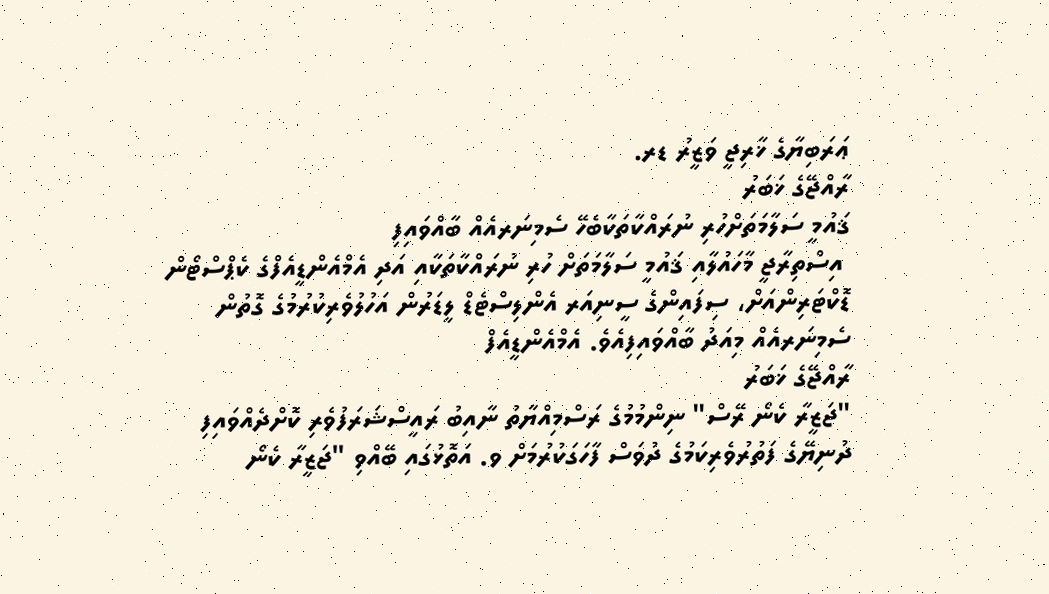ޢަރަބިޔާގެ ޚާރިޖީ ވަޒީރު ޑރ.
ރާއްޖޭގެ ޚަބަރު
ޤައުމީ ސަލާމަތަށްހުރި ނުރައްކާތަކާބެހޭ ސެމިނަރއެއް ބާއްވައިފި
 އިސްތިރާޖީ މާހައުލާއި ޤައުމީ ސަލާމަތަށް ހުރި ނުރައްކާތަކާއި އަދި އެމްއެންޑީއެފްގެ ކެޕްސްޓޯން ޑޮކްޓަރިންއަށް، ސިފައިންގެ ސީނިއަރ އެންލިސްޓެޑް ލީޑަރުން އަހުލުވެރިކުރުމުގެ ގޮތުން  ސެމިނަރއެއް މިއަދު ބާއްވައިފިއެވެ. އެމްއެންޑީއެފް
ރާއްޖޭގެ ޚަބަރު
"ޖަޒީރާ ކެނޯ ރޭސް" ނިންމުމުގެ ރަސްމިއްޔާތު ނާއިބު ރައީސްޝަރަފުވެރި ކޮށްދެއްވައިފި
ދުނިޔޭގެ ފަތުރުވެރިކަމުގެ ދުވަސް ފާހަގަކުރުމަށް ވ. އަތޮޅުގައި ބޭއްވި "ޖަޒީރާ ކެނޯ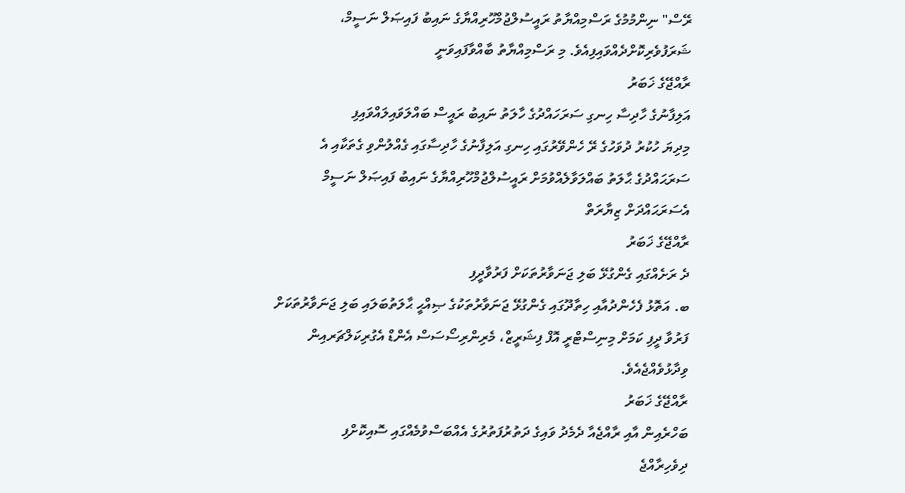ރޭސް" ނިންމުމުގެ ރަސްމިއްޔާތު ރައީސުލްޖުމްހޫރިއްޔާގެ ނައިބު ފައިޞަލް ނަސީމް، ޝަރަފުވެރިކޮށްދެއްވައިފިއެވެ. މި ރަސްމިއްޔާތު ބާއްވާފައިވަނީ
ރާއްޖޭގެ ޚަބަރު
އަލިފާނުގެ ހާދިސާ ހިނގި ސަރަހައްދުގެ ހާލަތު ނައިބު ރައީސް ބައްލަވައިލައްވައިފި
މިދިޔަ ހުކުރު ދުވަހުގެ ރޭ ހެންވޭރުގައި ހިނގި އަލިފާނުގެ ހާދިސާގައި ގެއްލުންވި ގެތަކާއި އެ ސަރަޙައްދުގެ ޙާލަތު ބައްލަވާލެއްވުމަށް ރައީސުލްޖުމްހޫރިއްޔާގެ ނައިބު ފައިޞަލް ނަސީމް އެސަރަޙައްދަށް ޒިޔާރަތް
ރާއްޖޭގެ ޚަބަރު
ދެ ރަށެއްގައި ގެންގުޅޭ ބަލި ޖަނަވާރުތަކަށް ފަރުވާދީފި
ބ. އަތޮޅު ފެހެންދުއާއި ހިތާދޫގައި ގެންގުޅޭ ޖަނަވާރުތަކުގެ ޞިއްޙީ ޙާލަތުބަލައި ބަލި ޖަނަވާރުތަކަށް ފަރުވާ ދީފި ކަމަށް މިނިސްޓްރީ އޮފް ފިޝަރީޒް، މެރިންރިސޯސަސް އެންޑް އެގުރިކަލްޗަރއިން ވިދާޅުވެއްޖެއެވެ.
ރާއްޖޭގެ ޚަބަރު
ބަހްރެއިން އާއި ރާއްޖެއާ ދެމެދު ވައިގެ ދަތުރުފަތުރުގެ އެއްބަސްވުމެއްގައި ސޮއިކޮށްފި
ދިވެހިރާއްޖެ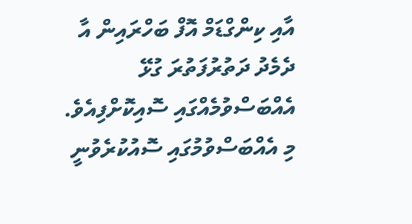އާއި ކިންގްޑަމް އޮފް ބަހްރައިން އާ ދެމެދު ދަތުރުފަތުރަ ގުޅޭ އެއްބަސްވުމެއްގައި ސޮއިކޮށްފިއެވެ. މި އެއްބަސްވުމުގައި ސޮއުކުރެވުނީ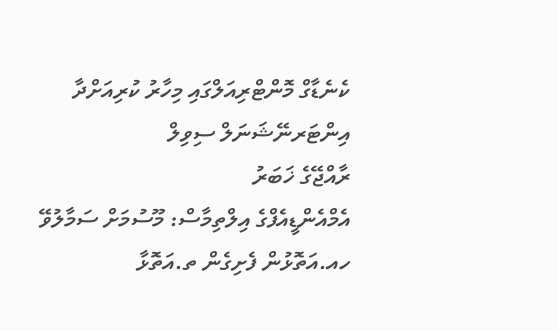ކެނެޑާގް މޮންޓްރިއަލްގައި މިހާރު ކުރިއަށްދާ އިންޓަރނޭޝަނަލް ސިވިލް
ރާއްޖޭގެ ޚަބަރު
އެމްއެންޑީއެފްގެ އިލްތިމާސް: މޫސުމަށް ސަމާލުވޭ
ހއ.އަތޮޅުން ފެށިގެން ތ.އަތޮޅާ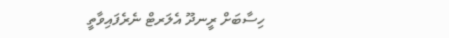ހިސާބަށް ރީނދޫ އެލަރޓް ނެރެފައިވާތީ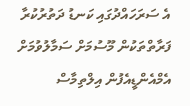އެ ސަރަހައްދުގައި ކަނޑު ދަތުރުކުރާ ފަރާތްތަކުން މޫސުމަށް ސަމާލުވުމަށް އެމްއެންޑީއެފުން އިލްތިމާސް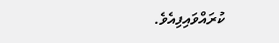ކުރައްވައިފިއެވެ.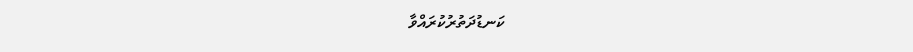ކަނޑުދަތުރުކުރައްވާ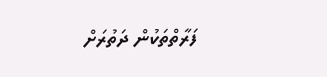ފަރާތްތަކުން ދަތުރަށް